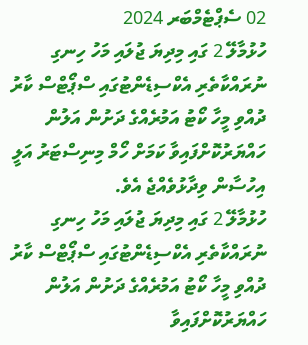02 ސެޕްޓެމްބަރ 2024
ހުޅުމާލޭ 2 ގައި މިދިޔަ ޖުލައި މަހު ހިނގި ނުރައްކާތެރި އެކްސިޑެންޓުގައި ސްޕޯޓްސް ކާރު ދުއްވި މީހާ ކޯޓު އަމުރެއްގެ ދަށުން އަލުން ހައްޔަރުކޮށްފައިވާ ކަމަށް ހޯމް މިނިސްޓަރު އަލީ އިހުސާން ވިދާޅުވެއްޖެ އެވެ.
ހުޅުމާލޭ 2 ގައި މިދިޔަ ޖުލައި މަހު ހިނގި ނުރައްކާތެރި އެކްސިޑެންޓުގައި ސްޕޯޓްސް ކާރު ދުއްވި މީހާ ކޯޓު އަމުރެއްގެ ދަށުން އަލުން ހައްޔަރުކޮށްފައިވާ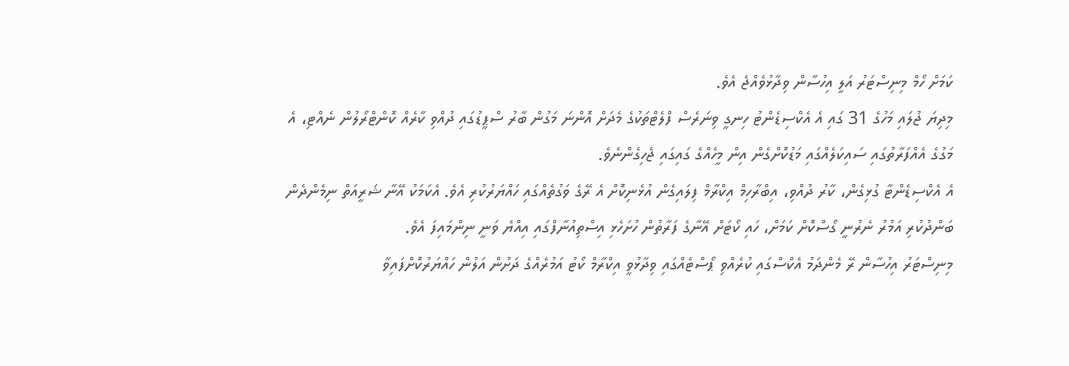ކަމަށް ހޯމް މިނިސްޓަރު އަލީ އިހުސާން ވިދާޅުވެއްޖެ އެވެ.
މިދިޔަ ޖުލައި މަހުގެ 31 ގައި އެ އެކްސިޑެންޓު ހިނގީ ވިނަރެސް ފްލެޓްތަކުގެ މެދަށް އޮންނަ މަގުން ބާރު ސްޕީޑުގައި ދުއްވި ކާރެއް ކޮންޓްރޯލުން ނެއްޓި، އެ މަގުގެ އެއްފަރާތުގައި ސައިކަލެއްގައި މަޑުކޮށްގެން އިން މީހެއްގެ ގައިގައި ޖެހިގެންނެވެ.
އެ އެކްސިޑެންޓާ ގުޅިގެން، ކާރު ދުއްވި، އިބްރާހިމް އިކްރާމް ފިލައިގެން އުޅެނިކޮށް އެ ރޭގެ ވަގުތެއްގައި ހައްޔަރުކުރި އެވެ. އެކަމަކު އޭނާ ޝަރީއަތް ނިމެންދެން ބަންދުކުރި އަމުރު ނެރުނީ ގޯސްކޮށް ކަމަށް، ހައި ކޯޓަށް އޭނާގެ ފަރާތުން ހުށަހެޅި އިސްތިއުނާފްގައި އިއްޔެ ވަނީ ނިންމައިފަ އެވެ.
މިނިސްޓަރު އިހުސާން ރޭ މެންދަމު އެކްސްގައި ކުރެއްވި ޕޯސްޓެއްގައި ވިދާޅުވީ އިކްރާމް ކޯޓު އަމުރެއްގެ ދަށުން އަލުން ހައްޔަރުކޮށްފައިވާ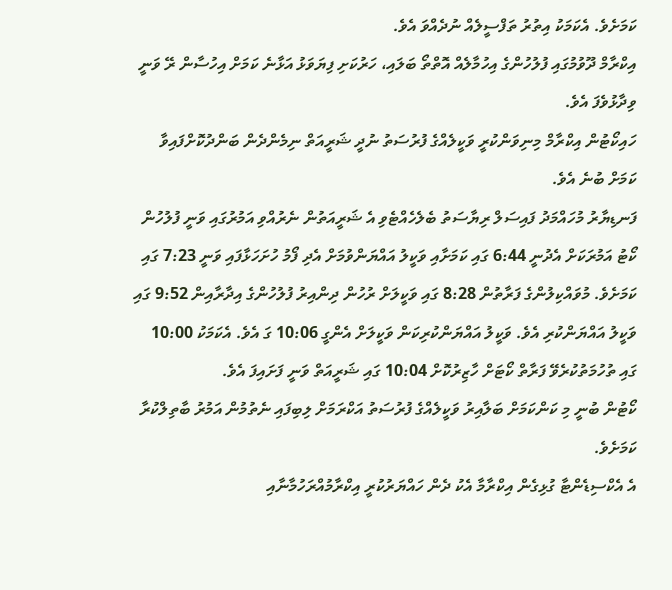ކަމަށެވެ. އެކަމަކު އިތުރު ތަފްސީލެއް ނުދެއްވަ އެވެ.
އިކްރާމް ދޫވުމުގައި ފުލުހުންގެ އިހުމާލެއް އޮތްތޯ ބަލައި، ހަރުކަށި ފިޔަވަޅު އަޅާނެ ކަމަށް އިހުސާން ރޭ ވަނީ ވިދާޅުވެފަ އެވެ.
ހައިކޯޓުން އިކްރާމް މިނިވަންކުރީ ވަކީލެއްގެ ފުރުސަތު ނުދީ ޝަރީއަތް ނިމެންދެން ބަންދުކޮށްފައިވާ ކަމަށް ބުނެ އެވެ.
ފަނޑިޔާރު މުހައްމަދު ފައިސަލް ރިޔާސަތު ބެލެހެއްޓެވި އެ ޝަރީއަތުން ނެރުއްވި އަމުރުގައި ވަނީ ފުލުހުން ކޯޓު އަމުރަކަށް އެދުނީ 6:44 ގައި ކަމަށާއި ވަކީލު އައްޔަންވުމަށް އެދި ފޯމު ހުށަހަޅާފައި ވަނީ 7:23 ގައި ކަމަށެވެ. މުވައްކިލުންގެ ފަރާތުން 8:28 ގައި ވަކީލަށް ރުހުން ދިންއިރު ފުލުހުންގެ އިދާރާއިން 9:52 ގައި ވަކީލު އައްޔަންކުރި އެވެ. ވަކީލު އައްޔަންކުރިކަން ވަކީލަށް އެންގީ 10:06 ގަ އެވެ. އެކަމަކު 10:00 ގައި ތުހުމަތުކުރެވޭ ފަރާތް ކޯޓަށް ހާޒިރުކޮށް 10:04 ގައި ޝަރީއަތް ވަނީ ފަށައިފަ އެވެ.
ކޯޓުން ބުނީ މި ކަންކަމަށް ބަލާއިރު ވަކީލެއްގެ ފުރުސަތު އަކްރަމަށް ލިބިފައި ނެތުމުން އަމުރު ބާތިލްކުރާ ކަމަށެވެ.
އެ އެކްސިޑެންޓާ ގުޅިގެން އިކްރާމާ އެކު ދެން ހައްޔަރުކުރީ އިކްރާމުއްރަހުމާނާއި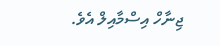ޖިނާހް އިސްމާއިލް އެވެ.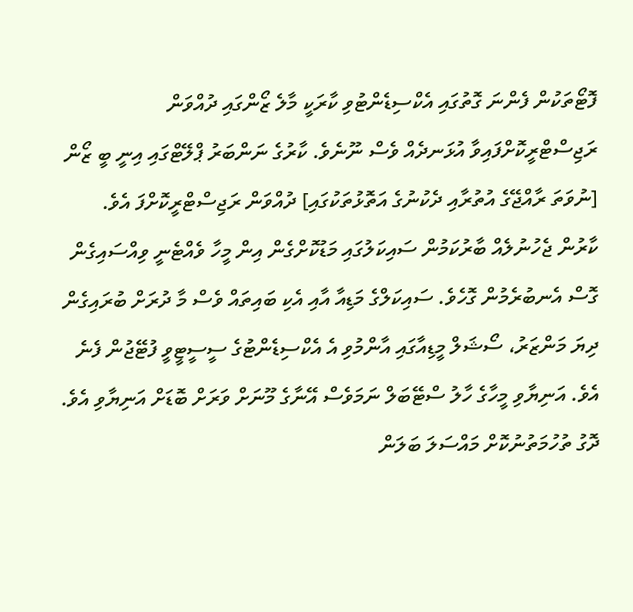ފޮޓޯތަކުން ފެންނަ ގޮތުގައި އެކްސިޑެންޓުވި ކާރަކީ މާލެ ޒޯންގައި ދުއްވަން ރަޖިސްޓްރީކޮށްފައިވާ އުޅަނދެއް ވެސް ނޫނެވެ. ކާރުގެ ނަންބަރު ޕްލޭޓްގައި އިނީ ބީ ޒޯން [ނުވަތަ ރާއްޖޭގެ އުތުރާއި ދެކުނުގެ އަތޮޅުތަކުގައި] ދުއްވަން ރަޖިސްޓްރީކޮށްފަ އެވެ.
ކާރުން ޖެހުނުލެއް ބާރުކަމުން ސައިކަލުގައި މަޑުކޮށްގެން އިން މީހާ ވެއްޓެނީ ވިއްސައިގެން ގޮސް އެނބުރެމުން ގޮހެވެ. ސައިކަލްގެ މަޑިއާ އާއި އެކި ބައިތައް ވެސް މާ ދުރަށް ބުރައިގެން ދިޔަ މަންޒަރު، ސޯޝަލް މީޑިއާގައި އާންމުވި އެ އެކްސިޑެންޓުގެ ސީސީޓީވީ ފުޓޭޖުން ފެނެ އެވެ. އަނިޔާވި މީހާގެ ހާލު ސްޓޭބަލް ނަމަވެސް އޭނާގެ މޫނަށް ވަރަށް ބޮޑަށް އަނިޔާވި އެވެ.
ދޮގު ތުހުމަތުނުކޮށް މައްސަލަ ބަލަން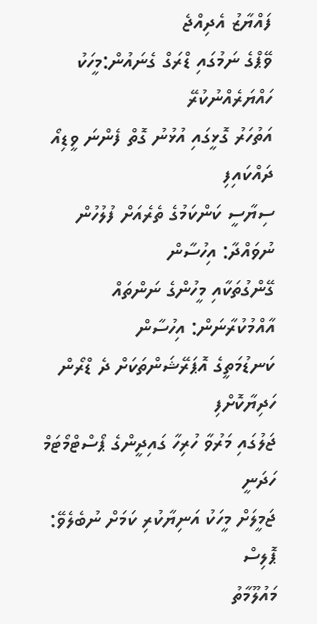ފައްޔާޒު އެދިއްޖެ
ވޭޕްގެ ނަމުގައި ޑްރަގް ގެނައުން:މީހަކު ހައްޔަރެއްނުކުރޭ
އަތުހަރު ގޮޅީގައި އުޅުނު ގޮތް ފެންނަ ވީޑިއޯ ދައްކައިފި
ސިޔާސީ ކަންކަމުގެ ތެރެއަށް ފުލުހުން ނުވައްދާ: އިހުސާން
ގޭންގުތަކާއި މީހުންގެ ނަންތައް އާއްމުކުރާނަން: އިހުސާން
ކަނޑުމަތީގެ އޮޕަރޭޝަންތަކަށް ދެ ޑްރޯން ހަދިޔާކޮށްފި
ޖަލުގައި މަރުވާ ހުރިހާ ގައިދީންގެ ޕޯސްޓްމޯޓަމް ހަދަނީ
ޖަމީލަށް މީހަކު އަނިޔާކުރި ކަމަށް ނުބެލެވޭ: ޕޮލިސް
މައުލޫމާތު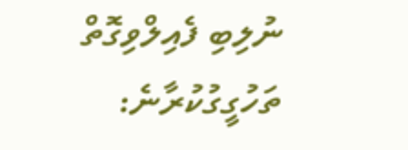ނުލިބި ފެއިލްވިގޮތް ތަހުގީގުކުރާނެ: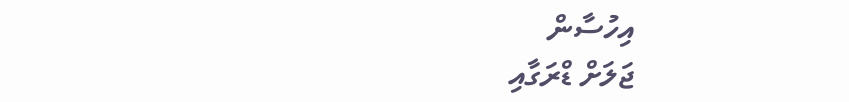އިހުސާން
ޖަލަށް ޑްރަގާއި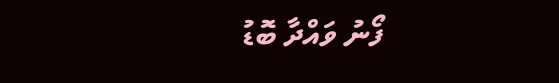ފޯނު ވައްދާ ބޮޑު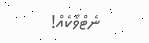ނެޓްވޯކެއް!